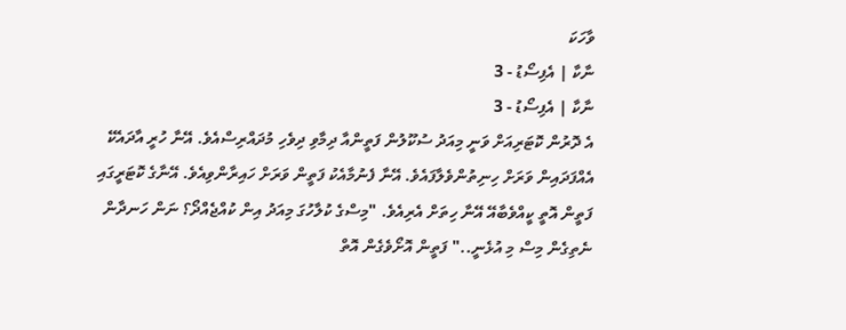ވާހަކަ
ނާކާ | އެފިސޯޑު - 3
ނާކާ | އެފިސޯޑު - 3
އެ ދޮރުން ކޮޓަރިއަށް ވަނީ މިއަދު ސުކޫލުން ފަތީންއާ ދިމާވި ދިވެހި މުދައްރިސްއެވެ. އޭނާ ހުރީ އާދައެކޭ އެއްފަދައިން ވަރަށް ހިނިތުންވެލާފައެވެ. އޭނާ ފެނުމާއެކު ފަތީން ވަރަށް ހައިރާންވިއެވެ. އޭނާގެ ކޮޓަރީގައި ފަތީން އޮތީ ކީއްވެބާއޭ އޭނާ ހިތަށް އެރިއެވެ. "މިސްގެ ކުލާހުގަ މިއަދު އިން ކުއްޖެއްދޯ؟ ނަން ހަނދާން ނެތިގެން މިސް މި އުޅެނީ.." ފަތީން އޮށޯވެގެން އޮތް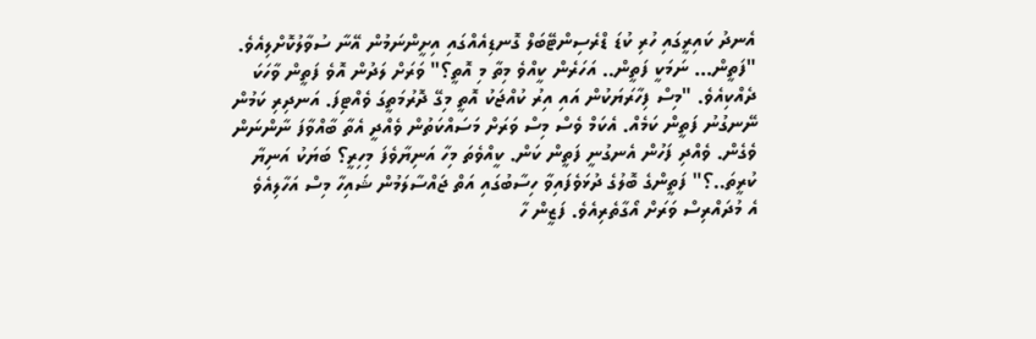އެނދު ކައިރީގައި ހުރި ކުޑަ ޑްރެސިންޓޭބަލް ގޮނޑިއެއްގައި އިށީންނަމުން އޭނާ ސުވާލުކޮށްލިއެވެ. "ފަތީން... ނަމަކީ ފަތީން.. އަހަރެން ކީއްވެ މިތާ މި އޮތީ؟" ވަރަށް ލަދުން އޮވެ ފަތީން ވާހަކަ ދެއްކިއެވެ. "މިސް ފިހާރަޔަކުން އައި އިރު ކުއްޖަކު އޮތީ މިގޭ ދޮރުމަތީގަ ވެއްޓިފަ. އަނދިރި ކަމުން ނޭނގުނު ފަތީން ކަމެއް. އެކަމް ވެސް މިސް ވަރަށް މަސައްކަތުން ވެއްދީ އެތާ ބާއްވާފަ ނާންނަން ވެގެން. ވެއްދި ފަހުން އެނގުނީ ފަތީން ކަން. ކީއްވެތަ މިހާ އަނިޔާވެފަ މިހިރީ؟ ބަޔަކު އަނިޔާ ކުރީތަ..؟" ފަތީންގެ ބޮލުގެ ދުޅަވެފައިވާ ހިސާބުގައި އަތް ޖައްސާލަމުން ޝައިހާ މިސް އަހާލިއެވެ
އެ މުދައްރިސް ވަރަށް އޯގާތެރިއެވެ. ފަޒީން ހާ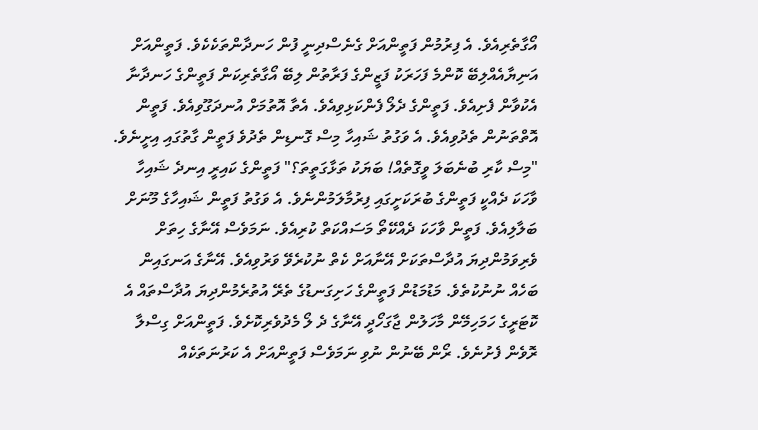އޯގާތެރިއެވެ. އެ ފިރުމުން ފަތީންއަށް ގެނެސްދިނީ ފުން ހަނދާންތަކެކެވެ. ފަތީންއަށް އަނިޔާއެއްލިބޭ ކޮންމެ ފަހަރަކު ފަޒީންގެ ފަރާތުން ލިބޭ އޯގާތެރިކަން ފަތީންގެ ހަނދާނާ އެކުވާން ފެށިއެވެ. ފަތީންގެ ދެލޯ ފެންކަޅިވިއެވެ. އެތާ އޮތުމަށް އުނދަގޫވިއެވެ. ފަތީން އޮތްތަނުން ތެދުވިއެވެ. އެ ވަގުތު ޝައިހާ މިސް ގޮނޑިން ތެދުވެ ފަތީން ގާތުގައި އިށީނެވެ. "މިސް ކާރި ބުނެބަލަ ވީގޮތެއް! ބަޔަކު ތަޅާގަތީތަ؟" ފަތީންގެ ކައިރީ އިނދެ ޝައިހާ ވާހަކަ ދެއްކީ ފަތީންގެ ބުރަކަށީގައި ފިރުމާލަމުންނެވެ. އެ ވަގުތު ފަތީން ޝައިހާގެ މޫނަށް ބަލާލިއެވެ. ފަތީން ވާހަކަ ދެއްކޭތޯ މަސައްކަތް ކުރިއެވެ. ނަމަވެސް އޭނާގެ ހިތަށް ވެރިވަމުންދިޔަ އުދާސްތަކަށް އޭނާއަށް ކެތް ނުކުރެވޭ ވަރުވިއެވެ. އޭނާގެ އަނގައިން ބަހެއް ނުނުކުތެވެ. މަޑުމަޑުން ފަތީންގެ ހަށިގަނޑުގެ ތެރޭ އުތުރެމުންދިޔަ އުދާސްތައް އެ ކޮޓަރީގެ ހަމަހިމޭން މާހަލުން ޖާގަހޯދީ އޭނާގެ ދެ ލޯ މެދުވެރިކޮށެވެ. ފަތީންއަށް ގިސްލާ ރޮވެން ފެށުނެވެ. ރޯން ބޭނުން ނުވި ނަމަވެސް ފަތީންއަށް އެ ކަރުނަތަކެއް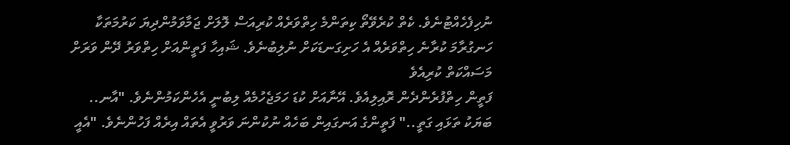ނުހިފެހެއްޓުނެވެ. ކެތް ކުރެވޭތޯ ކިތަންމެ ހިތްވަރެއް ކުރިއަސް ލޮލަށް ޖަމާވަމުންދިޔަ ކަރުމަތަކާ ހަނގުރާމަ ކުރާނެ ހިތްވަރެއް އެ ހަށިގަނޑަކަށް ނުލިބުނެވެ. ޝައިހާ ފަތީންއަށް ހިތްވަރު ދޭން ވަރަށް މަސައްކަތް ކުރިއެވެ
ފަތީން ހިތްފުރެންދެން ރޮއިލިއެވެ. އޭނާއަށް ކުޑަ ހަމަޖެހުމެއް ލިބުނީ އެހެންކަމުންނެވެ. "އާނ.. ބަޔަކު ތަޅައި ގަތީ.." ފަތީންގެ އަނގައިން ބަހެއް ނުކުންނަ ވަރުވީ އެތައް އިރެއް ފަހުންނެވެ. "އެއީ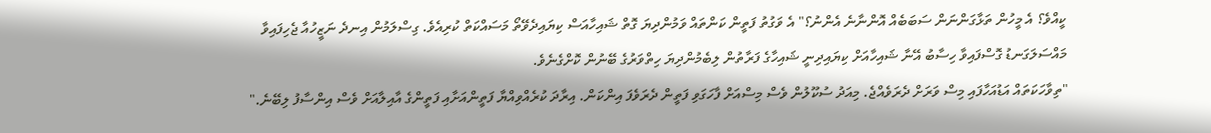ކީއްވެ؟ އެ މީހުން ތަޅާގަންނަން ސަބަބެއް އޮންނާނެ އެންނު؟" އެ ވަގުތު ފަތީން ކަންތައް ވަމުންދިޔަ ގޮތް ޝައިހާއަސް ކިޔައިދެވޭތޯ މަސައްކަތް ކުރިއެވެ. ގިސްލަމުން އިނދެ ނަޒީހުއާ ޖެހިފައިވާ މައްސަލަގަނޑު ގޮސްފައިވާ ހިސާބު އޭނާ ޝައިހާއަށް ކިޔައިދިނީ ޝައިހާގެ ފަރާތުން ލިބެމުންދިޔަ ހިތްވަރުގެ ބޭނުން ކޮށްގެނެވެ.
"ތިވާހަކަތައް އަޑުއަހާފައި މިސް ވަރަށް ދެރަވެއްޖެ. މިއަދު ސުކޫލުން ވެސް މިސްއަށް ފާހަގަވި ފަތީން ދެރަވެފަ އިންކަން. އިރާދަ ކުރެއްވިއްޔާ ފަތީންއަށާއި ފަތީންގެ އާއިލާއަށް ވެސް އިންސާފު ލިބޭނެ."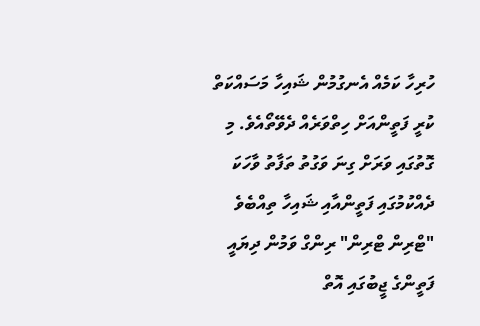ހުރިހާ ކަމެއް އެނގުމުން ޝައިހާ މަސައްކަތް ކުރީ ފަތީންއަށް ހިތްވަރެއް ދެވޭތޯއެވެ. މި ގޮތުގައި ވަރަށް ގިނަ ވަގުތު ތަފާތު ވާހަކަ ދެއްކުމުގައި ފަތީންއާއި ޝައިހާ ތިއްބެވެ
"ޓްރިން ޓްރިން" ރިންގް ވަމުން ދިޔައީ ފަތީންގެ ޖީބުގައި އޮތް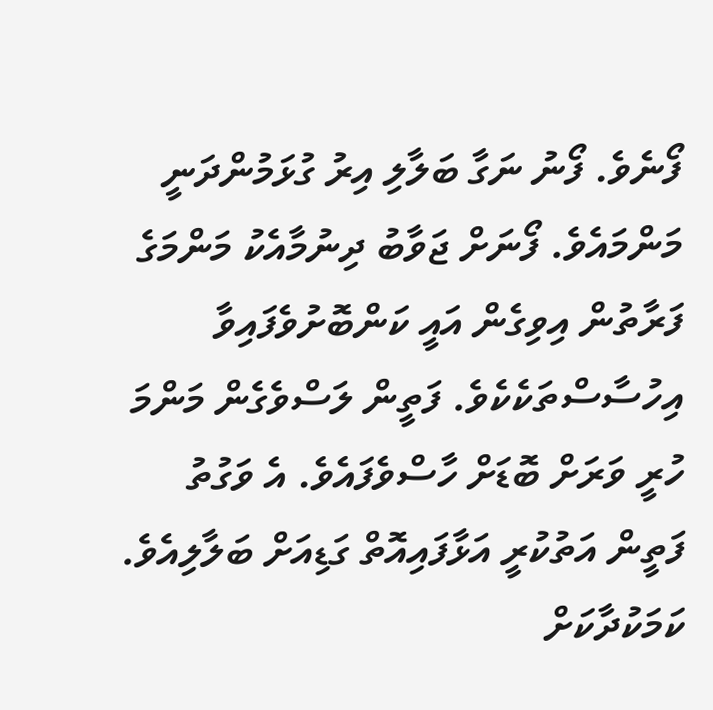ފޯނެވެ. ފޯނު ނަގާ ބަލާލި އިރު ގުޅަމުންދަނީ މަންމައެވެ. ފޯނަށް ޖަވާބު ދިނުމާއެކު މަންމަގެ ފަރާތުން އިވިގެން އައީ ކަންބޮށުވެފައިވާ އިހުސާސްތަކެކެވެ. ފަތީން ލަސްވެގެން މަންމަ ހުރީ ވަރަށް ބޮޑަށް ހާސްވެފައެވެ. އެ ވަގުތު ފަތީން އަތުކުރީ އަޅާފައިއޮތް ގަޑިއަށް ބަލާލިއެވެ. ކަމަކުދާކަށް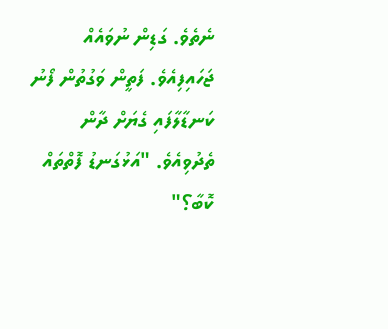ނެތެވެ. ގަޑިން ނުވައެއް ޖަހައިފިއެވެ. ފަތީން ވަގުތުން ފޯނު ކަނޑާލާފައި ގެޔަށް ދާން ތެދުވިއެވެ. "އަޅުގަނޑު ފޮތްތައް ކޮބާ؟"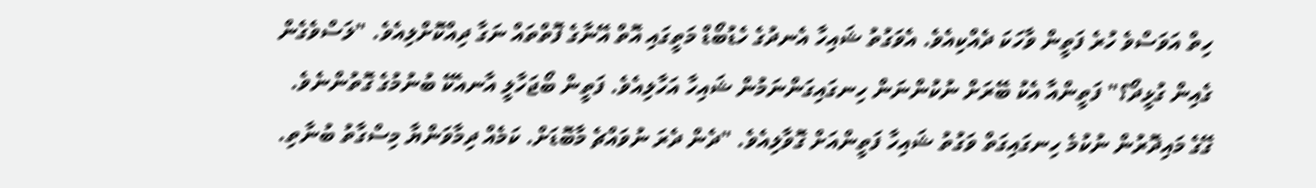ހިތް އަވަސްވެ ހުރެ ފަތީން ވާހަކަ ދެއްކިއެވެ. އެވަގުތު ޝައިހާ އެނދުގެ ހެޑުބޯޑް މަތީގައި އޮތް އޭނާގެ ފޮތްތައް ނަގާ ދިއްކޮށްލިއެވެ. "ލަސްވެގެން ގެއިން ގުޅީދޯ؟" ފަތީންއާ އެކު ބޭރަށް ނުކުންނަން ހިނގައިގަންނަމުން ޝައިހާ އަހާލިއެވެ. ފަތީން ބޯޖަހާލީ އާނއެކޭ ބުނުމުގެ ގޮތުންނެވެ.
ގޭގެ މައިދޮރުން ނުކުމެ ހިނގައިގަތް ވަގުތު ޝައިހާ ފަތީންއަށް ގޮވާލިއެވެ. "ދެން ދެރަ ނުވައްޗެ މާބޮޑަށް. ކަމެއް ދިމާވަންޔާ މިސްގާތު ބުނާތި.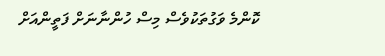ކޮންމެ ވަގުތަކުވެސް މިސް ހުންނާނަށް ފަތީންއަށް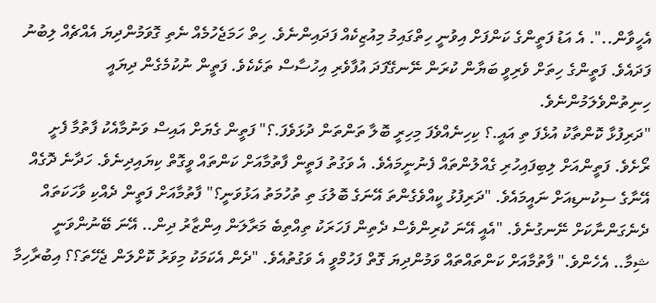އެހީވާން..". އެ އަޑު ފަތީންގެ ކަންފަށް އިވުނީ ހިތްގައިމު މިއުޒިކެއް ފަދައިންނެވެ. ހިތް ހަމަޖެހުމެއް ނެތި ގޮވަމުންދިޔަ އެއްޗެއް ލިބުނު ފަދައެވެ. ފަތީންގެ ހިތަށް ވެރިވީ ބަޔާން ކުރަން ނޭނގޭފަދަ އުފާވެރި އިހުސާސް ތަކެކެވެ. ފަތީން ނުކުމެގެން ދިޔައީ ހިނިތުންވެލަމުންނެވެ.
"ދަރިފުޅާ ކޮންތާކު އުޅެފަ ތި އައީ.؟ ކިހިނެއްވެފަ މިހިރީ ބޮލާ ތަންތަން ދުޅަވެފަ.؟" ފަތީން ގެޔަށް އައިސް ވަނުމާއެކު ފާތުމާ ފެށީ ރޯށެވެ. ފަތީންއަށް ލިބިފައިހުރި ގެއްލުންތައް ފެނުނީމައެވެ. އެ ވަގުތު ފަތީން ފާތުމާއަށް ކަންތައް ވީގޮތް ކިޔައިދިނެވެ. ހަދާނެ ދޮގެއް އޭނާގެ ސިކުނޑިއަށް ނައީމައެވެ. "ދަރިފުޅު ކީއްވެގެންތަ އޭނަގެ ބޮލުގަ ތި ތުހުމަތު އަޅުވަނީ؟" ފާތުމާއަށް ފަތީން ދެއްކި ވާހަކަތައް ދެނެގަންނާކަށް ނޭނގުނެވެ. "އެއީ އޭނަ ކުރިންވެސް ދެތިން ފަހަރަކު ތިއްތިބެ މަރާލަން އިންޒާރު ދިން.. އޭނަ ބޭނުންވަނީ ޝިމާ.. އެހެންވެ." ފާތުމާއަށް ކަންތައްތައް ވަމުންދިޔަ ގޮތް ފަހުމްވީ އެ ވަގުތުއެވެ. "ދެން އެކަމަކު މިވަރު ކޮށްލަން ޖެހޭތަ؟؟ އިބުރާހިމާ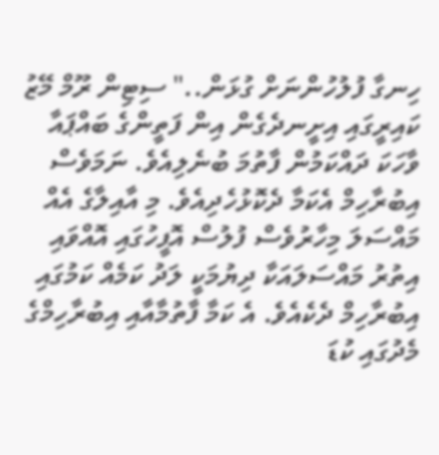ހިނގާ ފުލުހުންނަށް ގުޅަން.." ސިޓިން ރޫމް މޭޒު ކައިރީގައި އިށީނދެގެން އިން ފަތީންގެ ބައްޕައާ ވާހަކަ ދައްކަމުން ފާތުމަ ބުނެލިއެވެ. ނަމަވެސް އިބުރާހިމް އެކަމާ ދެކޮޅުހެދިއެވެ. މި އާއިލާގެ އެއް މައްސަލަ މިހާރުވެސް ފުލުސް އޮފީހުގައި އޮއްވައި އިތުރު މައްސަލައަކާ ދިޔުމަކީ ލަދު ކަމެއް ކަމުގައި އިބުރާހިމް ދެކެއެވެ. އެ ކަމާ ފާތުމާއާއި އިބުރާހިމްގެ މެދުގައި ކުޑަ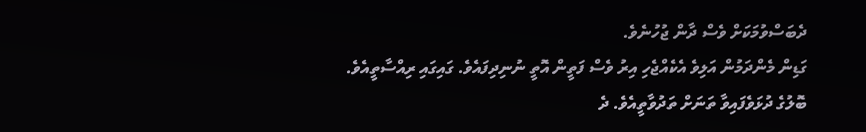ދެބަސްވުމަކަށް ވެސް ދާން ޖުހުނެވެ.
ގަޑިން މެންދަމުން އަލިވެ އެކެއްޖެހި އިރު ވެސް ފަތީން އޮތީ ނުނިދިފައެވެ. ގައިގައި ރިއްސާތީއެވެ. ބޮލުގެ ދުޅަވެފައިވާ ތަނަށް ތަދުވާތީއެވެ. ދެ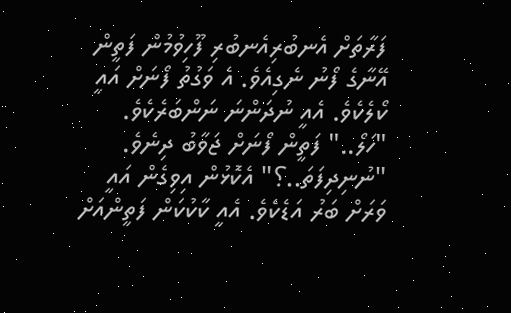ފަރާތަށް އެނބުރިއެނބުރި ފޫހިވުމުން ފަތީން އޭނާގެ ފޯނު ނެގިއެވެ. އެ ވަގުތު ފޯނަށް އައީ ކޯލެކެވެ. އެއީ ނުދަންނަ ނަންބަރެކެވެ. "ހަލޯ.." ފަތީން ފޯނަށް ޖަވާބު ދިނެވެ. "ނުނިދިފަތަ..؟" އެކޮޅުން އިވިގެން އައީ ވަރަށް ބަރު އަޑެކެވެ. އެއީ ކާކުކަން ފަތީންއަށް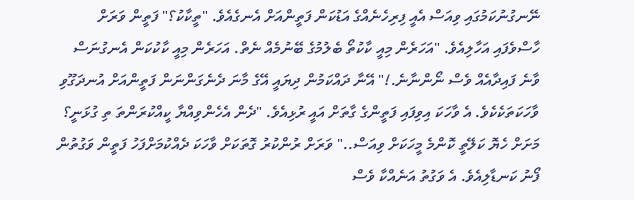ނޭނގުނުކަމުގައި ވިއަސް އެއީ ފިރިހެނެއްގެ އަޑުކަން ފަތީންއަށް އެނގެއެވެ. "ތީކާކު؟" ފަތީން ވަރަށް ހާސްވެފައި އަހާލިއެވެ. "އަހަރެން މިއީ ކާކުތޯ ބެލުމުގެ ބޭނުމެއް ނެތް. އަހަރެން މިއީ ކާކުކަން އެނގުނަސް ވާނެ ފައިދާއެއް ވެސް ނޯންނާނެ.!" އޭނާ ދައްކަމުން ދިޔައީ އޭގެ މާނަ ދެނެގަންނަން ފަތީންއަށް އުނދަގޫވި ވާހަކަތަކެކެވެ. އެ ވާހަކަ އިވިފައި ފަތީންގެ ގާތަށް އައީ ރުޅިއެވެ. "ދެން އެހެންވިއްޔާ ކީއްކުރަންތަ ތި ގުޅަނީ؟ މަށަށް ހެޔޮ ކަލޭތީ ކޮންމެ މީހަކަށް ވިއަސް.." ވަރަށް ރުންކުރު ގޮތަކަށް ވާހަކަ ދެއްކުމަށްފަހު ފަތީން ވަގުތުން ފޯނު ކަނޑާލިއެވެ. އެ ވަގުތު އަނެއްކާ ވެސް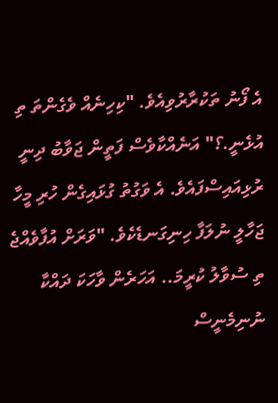އެ ފޯނު ތަކުރާރުވިއެވެ. "ކިހިނެއް ވެގެންތަ ތި އުޅެނީ.؟" އަނެއްކާވެސް ފަތީން ޖަވާބު ދިނީ ރުޅިއައިސްފައެވެ. އެ ވަގުތު ގުޅައިގެން ހުރި މީހާ ޖަހާލީ ނުލަފާ ހިނިގަނޑެކެވެ. "ވަރަށް އުފާވެއްޖެ ތި ސުވާލު ކުރީމަ.. އަހަރެން ވާހަކަ ދައްކާ ނުނިމެނީސް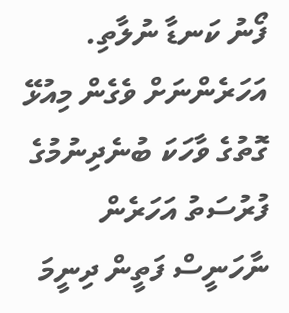ފޯނު ކަނޑާ ނުލާތި. އަހަރެންނަށް ވެގެން މިއުޅޭ ގޮތުގެ ވާހަކަ ބުނެދިނުމުގެ ފުރުސަތު އަހަރެން ނާހަނީސް ފަތީން ދިނީމަ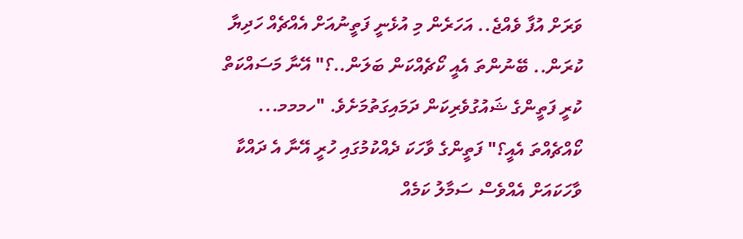ވަރަށް އުފާ ވެއްޖެ.. އަހަރެން މި އުޅެނީ ފަތީނުއަށް އެއްޗެއް ހަދިޔާ ކުރަން.. ބޭނުންތަ އެއީ ކޯޗެއްކަން ބަލަން..؟" އޭނާ މަސައްކަތް ކުރީ ފަތީންގެ ޝައުގުވެރިކަން ދަމައިގަތުމަށެވެ. "ހމމމ... ކޯއްޗެއްތަ އެއީ؟" ފަތީންގެ ވާހަކަ ދެއްކުމުގައި ހުރީ އޭނާ އެ ދައްކާ ވާހަކައަށް އެއްވެސް ސަމާލު ކަމެއް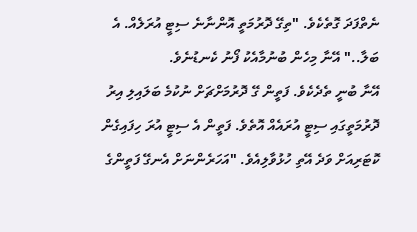ނެތްފަދަ ގޮތެކެވެ. "ތިގޭ ދޮރުމަތީ އޮންނާނެ ސިޓީ އުރަލެއް. އެ ބަލާ.." އޭނާ މިހެން ބުނުމާއެކު ފޯނު ކެނޑުނެވެ.
އޭނާ ބުނީ ތެދެކެވެ. ފަތީން ގޭ ދޮރުމަށްޗަށް ނުކުމެ ބަލައިލި އިރު ދޮރުމަތީގައި ސިޓީ އުރައެއް އޮތެވެ. ފަތީން އެ ސިޓީ އުރަ ހިފައިގެން ކޮޓަރިއަށް ވަދެ އޭތި ހުޅުވާލިއެވެ. "އަހަރެންނަށް އެނގޭ ފަތީންގެ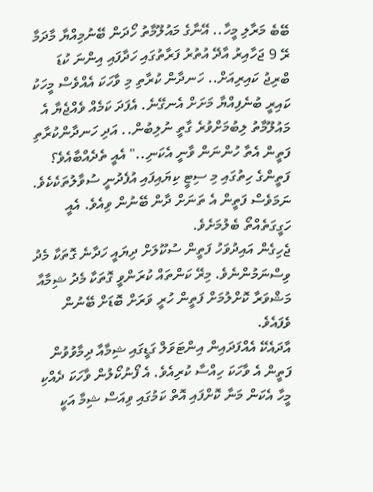ބޭބެ މަރާލި މީހާ.. އޭނާގެ މައުލޫމާތު ހޯދަން ބޭނުމިއްޔާ މާދަމާ ރޭ 9 ޖަހާއިރު އާދޭ އުތުރު ފަރާތުގައި ހަދާފައި އިންނަ ކުޑަ ބްރިޖު ކައިރިއަށް.. ހަނދާން ކުރާތި މި ވާހަކަ އެއްވެސް މީހަކު ކައިރީ ބުނެފިއްޔާ މަށަށް އެނގޭނެ. އެފަދަ ކަމެއް ވެއްޖެޔާ އެ މައުލޫމާތު ލިބުމަށްވުރެ ގާތީ ނުލިބުން.. އަދި ހަނދާންކުރާތި ފަތީން އެތާ ހުންނަން ވާނީ އެކަނި.." އެއީ ތެދެއްބާއެވެ؟ ފަތީންގެ ހިތުގައި މި ސިޓީ ކިޔައިފައި އުފެދުނީ ސުވާލުތަކެކެވެ. ނަމަވެސް ފަތީން އެ ތަނަށް ދާން ބޭނުން ވިއެވެ. އެއީ ހަގީގަތެއްތޯ ބެލުމަށެވެ.
ޖެހިގެން އައިދުވަހު ފަތީން ސުކޫލަށް ދިޔައީ ހަދާނެ ގޮތަކާ މެދު ވިސްނަމުންނެވެ. މިރޭ ކަންތައް ކުރަންވީ ގޮތަކާ މެދު ޝިމާއާ މަޝްވަރާ ކޮށްލުމަށް ފަތީން ހުރީ ވަރަށް ބޮޑަށް ބޭނުން ވެފައެވެ.
އާދައެކޭ އެއްފަދައިން އިންޓަވަލް ގަޑީގައި ޝިމާއާ ދިމާވުވުން ފަތީން އެ ވާހަކަ ހިއްސާ ކުރިއެވެ. އެ ފޯނުކޯލުން ވާހަކަ ދެއްކި މީހާ އެކަން މަނާ ކޮށްފައި އޮތް ކަމުގައި ވިއަސް ޝިމާ އަކީ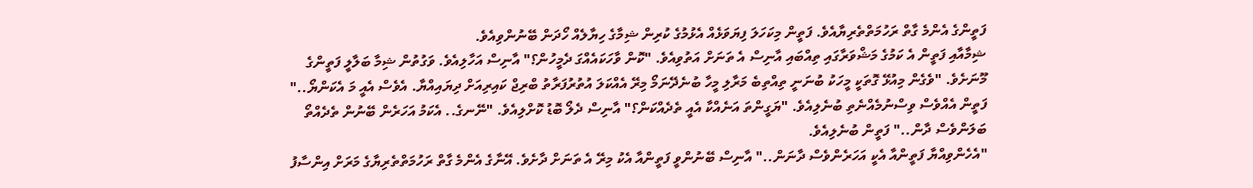ފަތީންގެ އެންމެ ގާތް ރަހުމަތްތެރިޔާއެވެ. ފަތީން މިކަހަލަ ފިޔަވަޅެއް އެޅުމުގެ ކުރިން ޝިމާގެ ހިޔާލެއް ހޯދަން ބޭނުންވިއެވެ.
ޝިމާއާއި ފަތީން އެ ކަމުގެ މަޝްވަރާގައި ތިއްބައި އާނިސް އެ ތަނަށް އަތުވިއެވެ. "ކޮން ވާހަކައެއްގަ ދެމީހުން؟" އާނިސް އަހާލިއެވެ. ވަގުތުން ޝިމާ ބަލާލީ ފަތީންގެ މޫނަށެވެ. "ވެގެން މިއުޅޭ ގޮތަކީ މީހަކު ބުނަނީ ތިއްތިބެ މަރާލި މީހާ ބުނެދޭނަމޯ މިރޭ އެއްކަލަ އުތުރުފަރާތު ބްރިޖް ކައިރިއަށް ދިޔައިއްޔާ. އެވެސް އެއީ މަ އެކަންޔޯ.." ފަތީން އެއްވެސް ވިސްނުމެއްނެތި ބުނެލިއެވެ. "ޔަގީންތަ އަނެއްކާ އެއީ ތެދެއްކަން؟" އާނިސް ދެލޯ ބޮޑު ކޮށްލިއެވެ. "ނޭނގެ.. އެކަމު އަހަރެން ބޭނުން ތެދެއްތޯ ބަލަންވެސް ދާން.." ފަތީން ބުނެލިއެވެ.
"އެހެންވިއްޔާ ފަތީންއާ އެކީ އަހަރެންވެސް ދާނަން.." އާނިސް ބޭނުންވީ ފަތީންއާ އެކު މިރޭ އެ ތަނަށް ދާށެވެ. އޭނާގެ އެންމެ ގާތް ރަހުމަތްތެރިޔާގެ މަރަށް އިންސާފު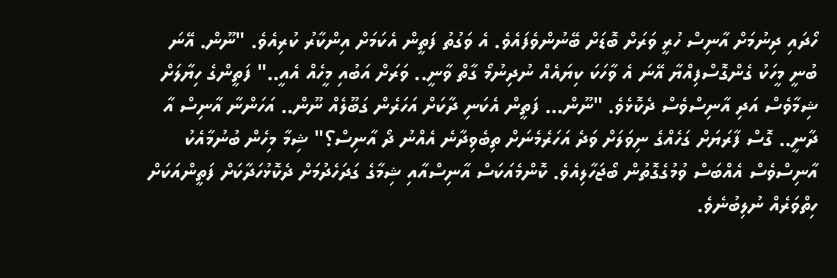ހޯދައި ދިނުމަށް އާނިސް ހުރީ ވަރަށް ބޮޑަށް ބޭނުންވެފައެވެ. އެ ވަގުތު ފަތީން އެކަމަށް އިންކާރު ކުރިއެވެ. "ނޫން. އޭނަ ބުނީ މީހަކު ގެންގޮސްފިއްޔާ އޭނަ އެ ވާހަކަ ކިޔައެއް ނުދިނުމޯ ގާތް ވާނީ.. ވަރަށް އަބުއި މީހެއް އެއީ.." ފަތީންގެ ހިޔާލަށް ޝިމާވެސް އަދި އާނިސްވެސް ދެކޮޅެވެ. "ނޫން... ފަތީން އެކަނި ދާކަށް އަހަރެން ގަބޫލެއް ނޫން.. އަހަންނާ އާނިސް އާ ދާނީ.. ގޮސް ފާރަޔަށް ގަހެއްގެ ނިވަލަށް ވަދެ އަހަރެމެނަށް ތިބެވިދާނެ އެއްނު ދޯ އާނިސް؟" ޝިމާ މިހެން ބުނުމާއެކު އާނިސްވެސް އެއްބަސް ވުމުގެގޮތުން ބޯޖަހާލިއެވެ. ކޮންމެއަކަސް އާނިސްއާއި ޝިމާގެ ގަދަހެދުމަށް ދެކޮޅުހަދާކަށް ފަތީންއަކަށް ހިތްވަރެއް ނުލިބުނެވެ.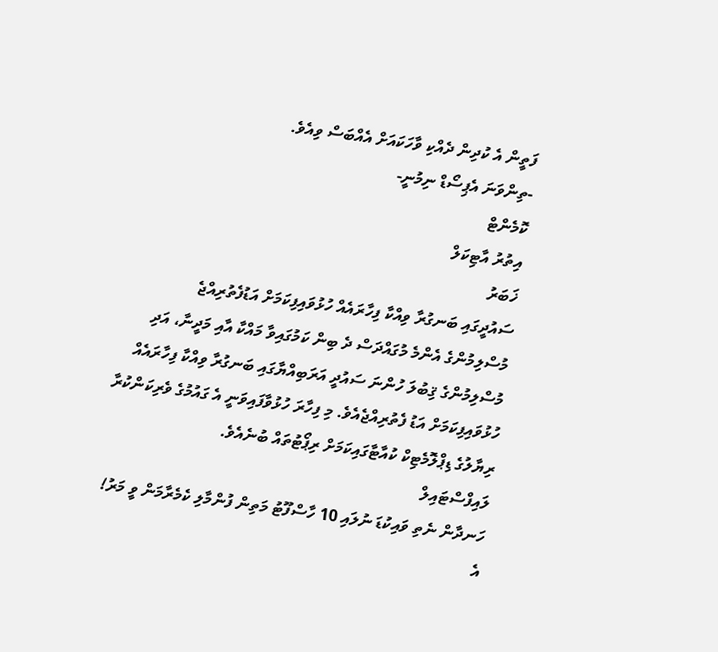ފަތީން އެ ކުދިން ދެއްކި ވާހަކައަށް އެއްބަސް ވިއެވެ.
-ތިންވަނަ އެޕިސޯޑް ނިމުނީ-
ކޮމެންޓް
އިތުރު އާޓިކަލް
ޚަބަރު
ސައުދީގައި ބަނގުރާ ވިއްކާ ފިހާރައެއް ހުޅުވައިފިކަމަށް އަޑުފެތުރިއްޖެ
މުސްލިމުންގެ އެންމެ މުގައްދަސް ދެ ބިން ކަމުގައިވާ މައްކާ އާއި މަދީނާ، އަދި މުސްލިމުންގެ ޤިބުލަ ހުންނަ ސައުދީ އަރަބިއްޔާގައި ބަނގުރާ ވިއްކާ ފިހާރައެއް ހުޅުވައިފިކަމަށް އަޑު ފެތުރިއްޖެއެވެ. މި ފިހާރަ ހުޅުވާފައިވަނީ އެ ގައުމުގެ ވެރިކަންކުރާ ރިޔާލުގެ ޑިޕްލޮމެޓިކް ކުއާޓާގައިކަމަށް ރިޕޯޓުތައް ބުނެއެވެ.
ލައިފްސްޓައިލް
ހަނދާން ނެތި ވައިކުޑަ ނުލައި 10 ހާސްފޫޓު މަތިން ފުންމާލި ކެމެރާމަން ވީ މަރު!
އެ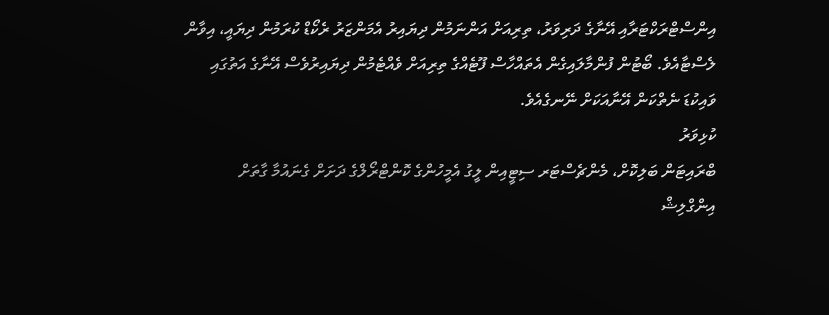އިންސްޓްރަކްޓަރާއި އޭނާގެ ދަރިވަރު، ތިރިއަށް އަންނަމުން ދިޔައިރު އެމަންޒަރު ރެކޯޑް ކުރަމުން ދިޔައީ، އިވާން ލެސްޓާއެވެ. ބޯޓުން ފުންމާލައިގެން އެތައްހާސް ފޫޓެއްގެ ތިރިއަށް ވެއްޓެމުން ދިޔައިރުވެސް އޭނާގެ އަތުގައި ވައިކުޑަ ނެތްކަން އޭނާއަކަށް ނޭނގެއެވެ.
ކުޅިވަރު
ބްރައިޓަން ބަލިކޮށް، މެންޗެސްޓަރ ސިޓީއިން ލީގު އެމީހުންގެ ކޮންޓްރޯލްގެ ދަށަށް ގެނައުމާ ގާތަށް
އިންގްލިޝް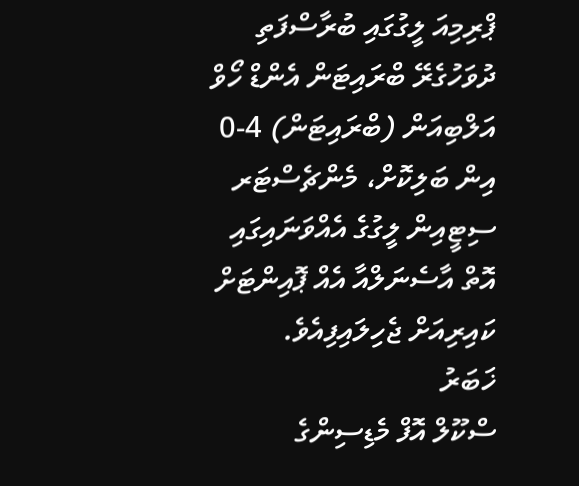ޕްރިމިއަ ލީގުގައި ބުރާސްފަތި ދުވަހުގެރޭ ބްރައިޓަން އެންޑް ހޯވް އަލްބިއަން (ބްރައިޓަން) 4-0 އިން ބަލިކޮށް، މެންޗެސްޓަރ ސިޓީއިން ލީގުގެ އެއްވަނައިގައި އޮތް އާސެނަލްއާ އެއް ޕޮއިންޓަށް ކައިރިއަށް ޖެހިލައިފިއެވެ.
ޚަބަރު
ސްކޫލް އޮފް މެޑިސިންގެ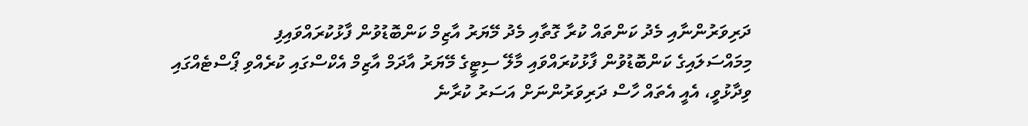ދަރިވަރުންނާއި މެދު ކަންތައް ކުރާ ގޮތާއި މެދު މޭޔަރު އާޒިމް ކަންބޮޑުވުން ފާޅުކުރައްވައިފި
މިމައްސަލައިގެ ކަންބޮޑުވުން ފާޅުކުރައްވައި މާލޭ ސިޓީގެ މޭޔަރު އާދަމް އާޒިމް އެކްސްގައި ކުރެއްވި ޕޯސްޓެއްގައި ވިދާޅުވީ، އެއީ އެތައް ހާސް ދަރިވަރުންނަށް އަސަރު ކުރާނެ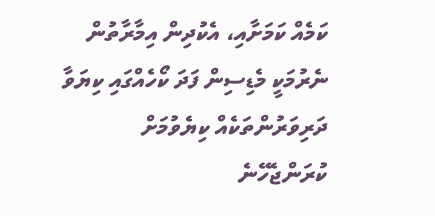ކަމެއް ކަމަށާއި، އެކުދިން އިމާރާތުން ނެރުމަކީ މެޑިސިން ފަދަ ކޯހެއްގައި ކިޔަވާ ދަރިވަރުންތަކެއް ކިޔެވުމަށް ކުރަންޖެހޭނެ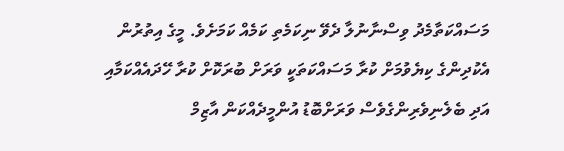މަސައްކަތާމެދު ވިސްނާނުލާ ދެވޭ ނިކަމެތި ކަމެއް ކަމަށެވެ. މީގެ އިތުރުން އެކުދިންގެ ކިޔެވުމަށް ކުރާ މަސައްކަތަކީ ވަރަށް ބުރަކޮށް ކުރާ ހޭދައެއްކަމާއި އަދި ބެލެނިވެރިންގެވެސް ވަރަށްބޮޑު އުންމީދެއްކަން އާޒިމް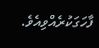ފާހަގަކުރެއްވިއެވެ.